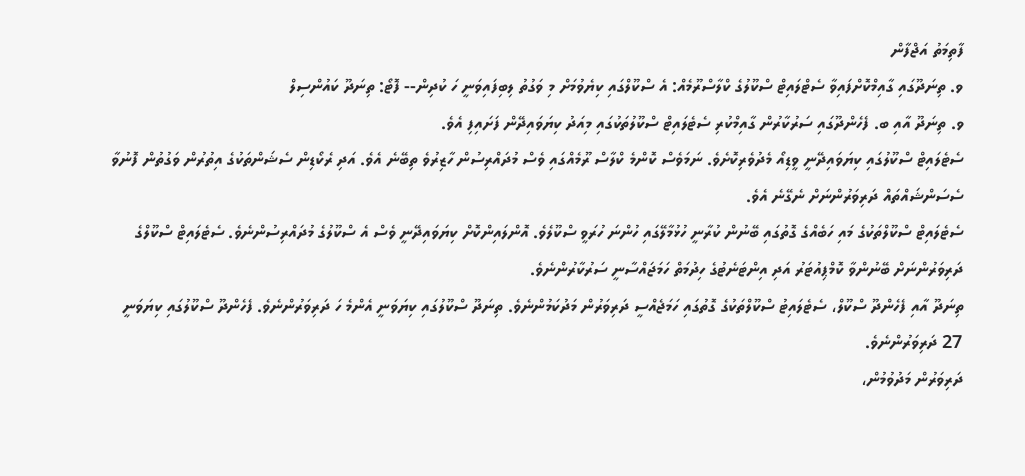ފާތިމަތު އަޖްފާން
ވ. ތިނަދޫގައި ގާއިމްކޮށްފައިވާ ސެޓްލައިޓް ސްކޫލުގެ ކްލާސްރޫމެއް: އެ ސްކޫލްގައި ކިޔެވުމަށް މި ވަގުތު ލިބިފައިވަނީ ހަ ކުދިން-- ފޮޓޯ: ތިނަދޫ ކައުންސިލް
ވ. ތިނަދޫ އާއި ބ. ފެހެންދޫގައި ސަރުކާރުން ގާއިމްކުރި ސެޓެލައިޓް ސްކޫލުތަކުގައި މިއަދު ކިޔަވައިދޭން ފަށައިފި އެވެ.
ސެޓެލައިޓް ސްކޫލުގައި ކިޔަވައިދޭނީ ވީޑިއޯ މެދުވެރިކޮށެވެ. ނަމަވެސް ކޮންމެ ކްލާސް ރޫމެއްގައި ވެސް މުދައްރިސުން ހާޒިރުވެ ތިބޭނެ އެވެ. އަދި ރެކޯޑިން ސެޝަންތަކުގެ އިތުރުން ވަގުތުން ފޮނުވާ ސެސަންޝައްތައް ދަރިވަރުންނަށް ނެގޭނެ އެވެ.
ސެޓެލައިޓް ސްކޫލްތަކުގެ މައި ހަބެއްގެ ގޮތުގައި ބޭނުން ކުރާނީ ހުޅުމާލޭގައި ހުންނަ ހުރަވީ ސްކޫލެވެ. އޮންލައިންކޮށް ކިޔަވައިދޭނީ ވެސް އެ ސްކޫލުގެ މުދައްރިސުންނެވެ. ސެޓެލައިޓް ސްކޫލްގެ ދަރިވަރުންނަށް ބޭނުންވާ ކޮމްޕިއުޓަރު އަދި އިންޓަނެޓުގެ ހިދުމަތް ހަމަޖައްސާނީ ސަރުކާރުންނެވެ.
ތިނަދޫ އާއި ފެހެންދޫ ސްކޫލް، ސެޓެލައިޓު ސްކޫލްތަކުގެ ގޮތުގައި ހަމަޖެއްސީ ދަރިވަރުން މަދުކަމުންނެވެ. ތިނަދޫ ސްކޫލުގައި ކިޔަވަނީ އެންމެ ހަ ދަރިވަރުންނެވެ. ފެހެންދޫ ސްކޫލުގައި ކިޔަވަނީ 27 ދަރިވަރުންނެވެ.
ދަރިވަރުން މަދުވުމުން،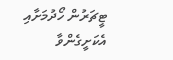ޓީޗަރުން ހޯދުމަށާއި އެކަށީގެންވާ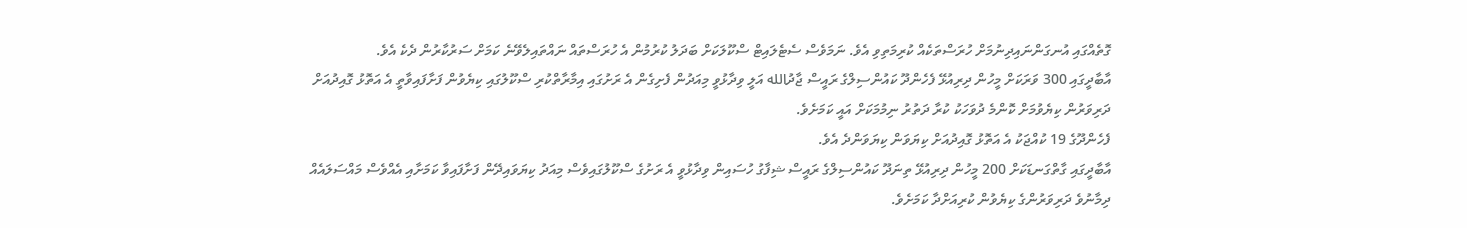ގޮތެއްގައި އުނގަންނައިދިނުމަށް ހުރަސްތަކެއް ކުރިމަތިވި އެވެ. ނަމަވެސް ސެޓެލައިޓް ސްކޫލަކަށް ބަދަލު ކުރުމުން އެ ހުރަސްތައް ނައްތައިލެވޭނެ ކަމަށް ސަރުކާރުން ދެކެ އެވެ.
އާބާދީގައި 300 ވަރަކަށް މީހުން ދިރިއުޅޭ ފެހެންދޫ ކައުންސިލްގެ ރައީސް ޖާދުالله އަލީ ވިދާޅުވީ މިއަދުން ފެށިގެން އެ ރަށުގައި އިމާރާތްކުރި ސްކޫލުގައި ކިޔެވުން ފަށާފައިވާތީ އެ އަތޮޅު ގޮއިދުއަށް ދަރިވަރުން ކިޔެވުމަށް ކޮންމެ ދުވަހަކު ކުރާ ދަތުރު ނިމުމަކަށް އައީ ކަމަށެވެ.
ފެހެންދޫގެ 19 ކުއްޖަކު އެ އަތޮޅު ގޮއިދުއަށް ކިޔަވަން ކިޔަވަންދެ އެވެ.
އާބާދީގައި ގާތްގަނޑަކަށް 200 މީހުން ދިރިއުޅޭ ތިނަދޫ ކައުންސިލްގެ ރައީސް ޝިފާގު ހުސައިން ވިދާޅުވީ އެ ރަށުގެ ސްކޫލުގައިވެސް މިއަދު ކިޔަވައިދޭން ފަށާފައިވާ ކަމަށާއި އެއްވެސް މައްސަލައެއް ދިމާނުވެ ދަރިވަރުންގެ ކިޔެވުން ކުރިއަށްދާ ކަމަށެވެ.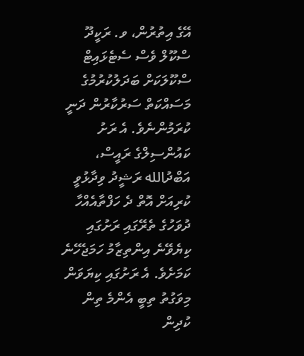އޭގެ އިތުރުން، ވ. ރަކީދޫ ސްކޫލް ވެސް ސެޓެޅައިޓް ސްކޫލަކަށް ބަދަލުކުރުމުގެ މަސައްކަތް ސަރުކާރުން ދަނީ ކުރަމުންނެވެ. އެ ރަށު ކައުންސިލްގެ ރައީސް، އަބްދުالله ރަޝީދު ވިދާޅުވީ ކުރިއަށް އޮތް ދެ ހަފްތާއެއްހާ ދުވަހުގެ ތެރޭގައި ރަށުގައި ކިޔެވޭނެ އިންތިޒާމު ހަމަޖެހޭނެ ކަމަށެވެ. އެ ރަށުގައި ކިޔަވަން މިވަގުތު ތިބީ އެންމެ ތިން ކުދިން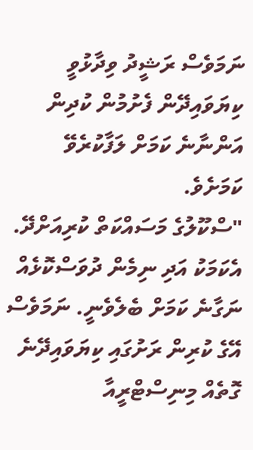ނަމަވެސް ރަޝީދު ވިދާޅުވީ ކިޔަވައިދޭން ފެށުމުން ކުދިން އަންނާނެ ކަމަށް ލަފާކުރެވޭ ކަމަށެވެ.
"ސްކޫލުގެ މަސައްކަތް ކުރިއަށްދޭ. އެކަމަކު އަދި ނިމެން ދުވަސްކޮޅެއް ނަގާނެ ކަމަށް ބެލެވެނީ. ނަމަވެސް އޭގެ ކުރިން ރަށުގައި ކިޔަވައިދޭނެ ގޮތެއް މިނިސްޓްރީއާ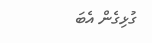ގުޅިގެން އެބަ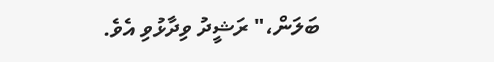ބަލަން،" ރަޝީދު ވިދާޅުވި އެވެ.